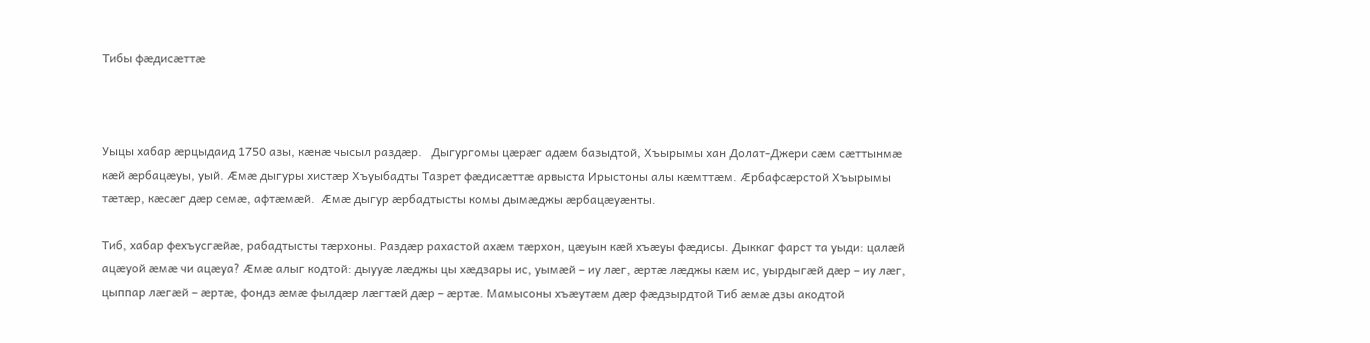Тибы фæдисæттæ



Уыцы хабар æрцыдаид 1750 азы, кæнæ чысыл раздæр.   Дыгургомы цæрæг адæм базыдтой, Хъырымы хан Долат-Джери сæм сæттынмæ кæй æрбацæуы, уый. Æмæ дыгуры хистæр Хъуыбадты Тазрет фæдисæттæ арвыста Ирыстоны алы кæмттæм. Æрбафсæрстой Хъырымы тæтæр, кæсæг дæр семæ, афтæмæй.  Æмæ дыгур æрбадтысты комы дымæджы æрбацæуæнты.

Тиб, хабар фехъусгæйæ, рабадтысты тæрхоны. Раздæр рахастой ахæм тæрхон, цæуын кæй хъæуы фæдисы. Дыккаг фарст та уыди: цалæй ацæуой æмæ чи ацæуа? Æмæ алыг кодтой: дыууæ лæджы цы хæдзары ис, уымæй – иу лæг, æртæ лæджы кæм ис, уырдыгæй дæр – иу лæг, цыппар лæгæй – æртæ, фондз æмæ фылдæр лæгтæй дæр – æртæ. Мамысоны хъæутæм дæр фæдзырдтой Тиб æмæ дзы акодтой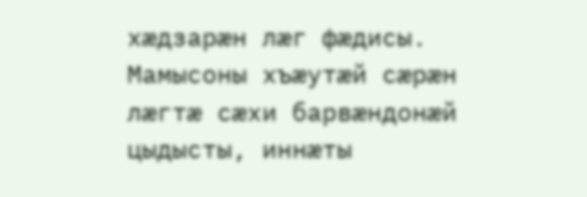хæдзарæн лæг фæдисы. Мамысоны хъæутæй сæрæн лæгтæ сæхи барвæндонæй цыдысты, иннæты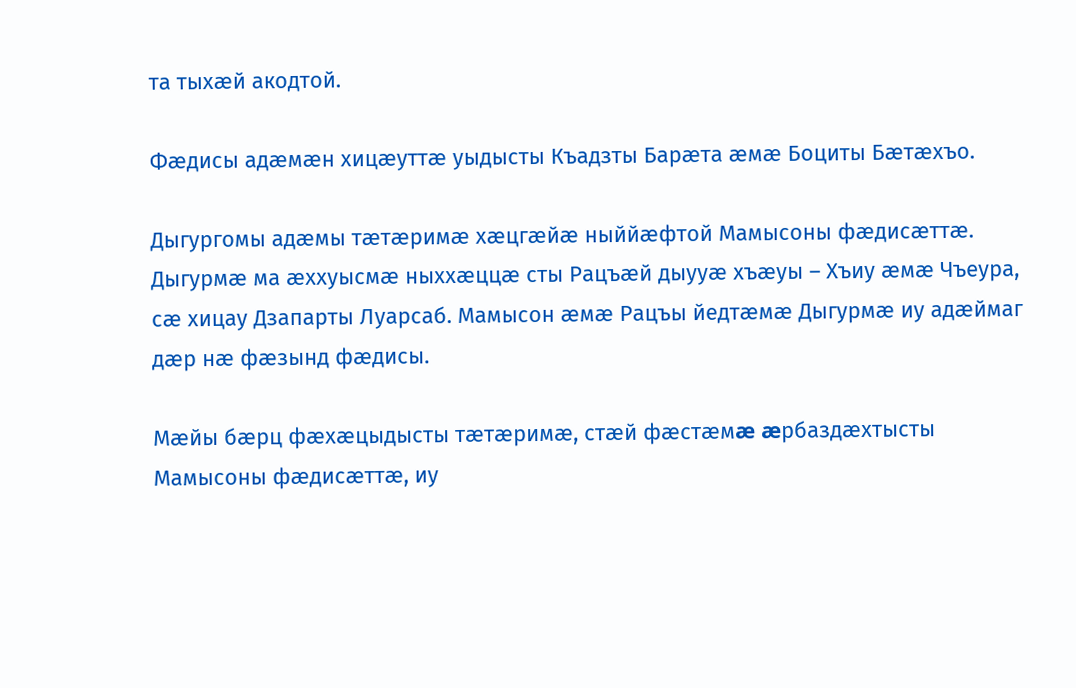та тыхæй акодтой.

Фæдисы адæмæн хицæуттæ уыдысты Къадзты Барæта æмæ Боциты Бæтæхъо.

Дыгургомы адæмы тæтæримæ хæцгæйæ ныййæфтой Мамысоны фæдисæттæ. Дыгурмæ ма æххуысмæ ныххæццæ сты Рацъæй дыууæ хъæуы – Хъиу æмæ Чъеура, сæ хицау Дзапарты Луарсаб. Мамысон æмæ Рацъы йедтæмæ Дыгурмæ иу адæймаг дæр нæ фæзынд фæдисы.

Мæйы бæрц фæхæцыдысты тæтæримæ, стæй фæстæмæ æрбаздæхтысты Мамысоны фæдисæттæ, иу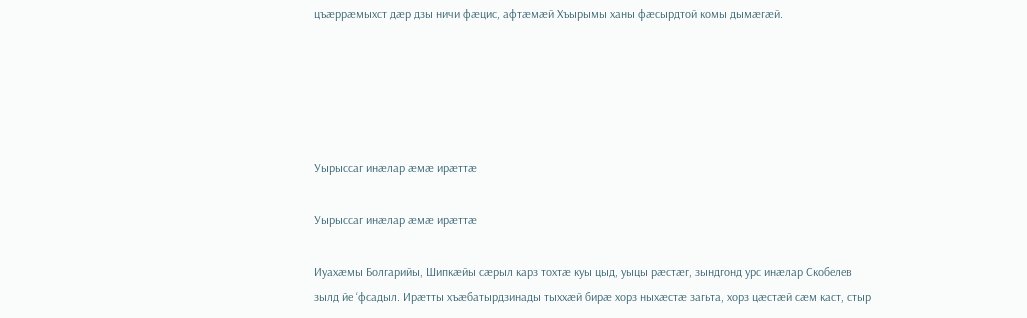цъæррæмыхст дæр дзы ничи фæцис, афтæмæй Хъырымы ханы фæсырдтой комы дымæгæй.





Уырыссаг инæлар æмæ ирæттæ

Уырыссаг инæлар æмæ ирæттæ

Иуахæмы Болгарийы, Шипкæйы сæрыл карз тохтæ куы цыд, уыцы рæстæг, зындгонд урс инæлар Скобелев зылд йе ‘фсадыл. Ирæтты хъæбатырдзинады тыххæй бирæ хорз ныхæстæ загьта, хорз цæстæй сæм каст, стыр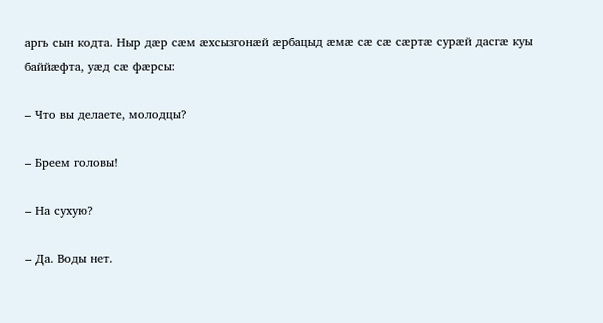аргь сын кодта. Ныр дæр сæм æхсызгонæй æрбацыд æмæ сæ сæ сæртæ сурæй дасгæ куы баййæфта, уæд сæ фæрсы:

– Что вы делаете, молодцы?

– Бреем головы!

– На сухую?

– Да. Воды нет.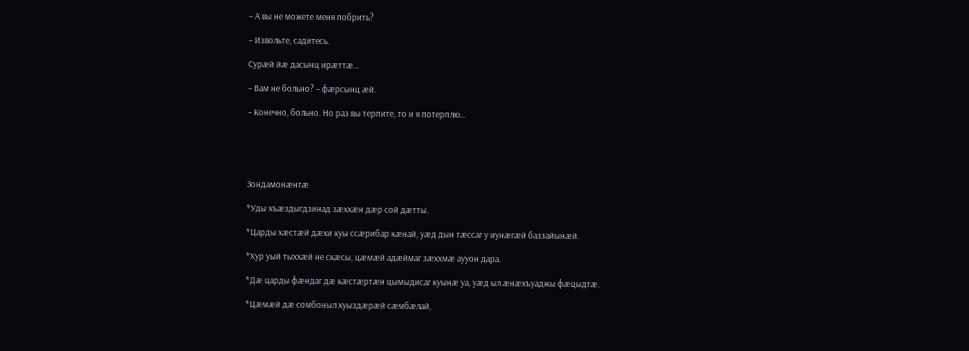– А вы не можете меня побрить?

– Извольте, садитесь.

Сурæй йæ дасынц ирæттæ…

– Вам не больно? – фæрсынц æй.

– Конечно, больно. Но раз вы терпите, то и я потерплю…





Зондамонæнтæ

*Уды хъæздыгдзинад зæххæн дæр сой дæтты.

*Царды хæстæй дæхи куы ссæрибар кæнай, уæд дын тæссаг у иунæгæй баззайынæй.

*Хур уый тыххæй не скæсы, цæмæй адæймаг зæххмæ аууон дара.

*Дæ царды фæндаг дæ кæстæртæн цымыдисаг куынæ уа, уæд ыл æнæхъуаджы фæцыдтæ.

*Цæмæй дæ сомбоныл хуыздæрæй сæмбæлай,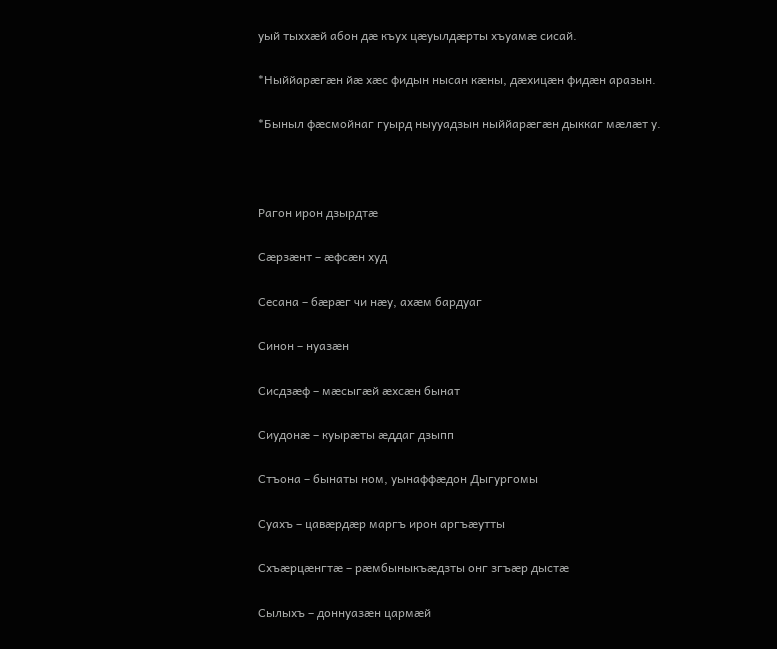уый тыххæй абон дæ къух цæуылдæрты хъуамæ сисай.

*Ныййарæгæн йæ хæс фидын нысан кæны, дæхицæн фидæн аразын.

*Быныл фæсмойнаг гуырд ныууадзын ныййарæгæн дыккаг мæлæт у.



Рагон ирон дзырдтæ

Сæрзæнт – æфсæн худ

Сесана – бæрæг чи нæу, ахæм бардуаг

Синон – нуазæн

Сисдзæф – мæсыгæй æхсæн бынат

Сиудонæ – куырæты æддаг дзыпп

Стъона – бынаты ном, уынаффæдон Дыгургомы

Суахъ – цавæрдæр маргъ ирон аргъæутты

Схъæрцæнгтæ – рæмбыныкъæдзты онг згъæр дыстæ

Сылыхъ – доннуазæн цармæй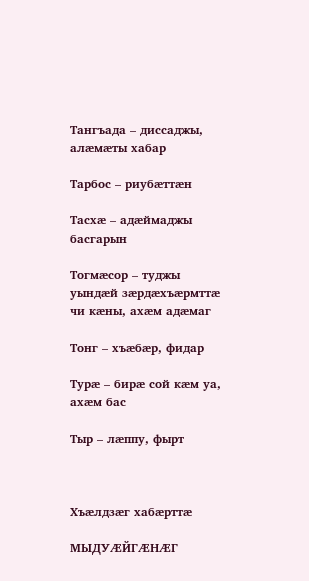Тангъада – диссаджы, алæмæты хабар

Тарбос – риубæттæн

Тасхæ – адæймаджы басгарын

Тогмæсор – туджы уындæй зæрдæхъæрмттæ чи кæны, ахæм адæмаг

Тонг – хъæбæр, фидар

Турæ – бирæ сой кæм уа, ахæм бас

Тыр – лæппу, фырт



Хъæлдзæг хабæрттæ

МЫДУÆЙГÆНÆГ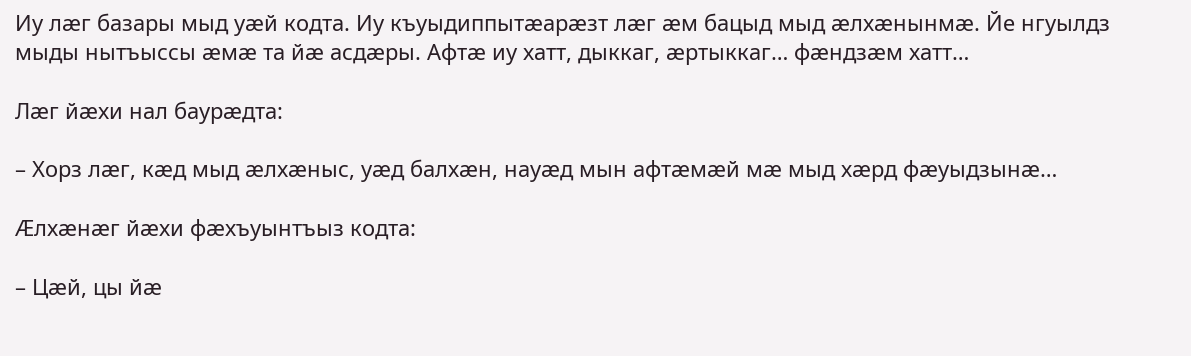Иу лæг базары мыд уæй кодта. Иу къуыдиппытæарæзт лæг æм бацыд мыд æлхæнынмæ. Йе нгуылдз мыды нытъыссы æмæ та йæ асдæры. Афтæ иу хатт, дыккаг, æртыккаг… фæндзæм хатт…

Лæг йæхи нал баурæдта:

– Хорз лæг, кæд мыд æлхæныс, уæд балхæн, науæд мын афтæмæй мæ мыд хæрд фæуыдзынæ…

Æлхæнæг йæхи фæхъуынтъыз кодта:

– Цæй, цы йæ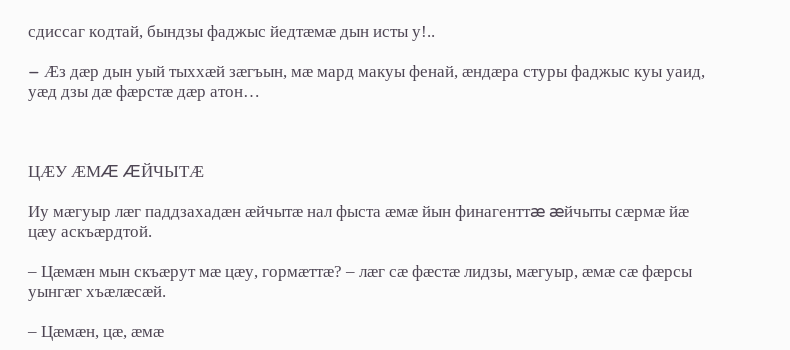сдиссаг кодтай, бындзы фаджыс йедтæмæ дын исты у!..

– Æз дæр дын уый тыххæй зæгъын, мæ мард макуы фенай, æндæра стуры фаджыс куы уаид, уæд дзы дæ фæрстæ дæр атон…



ЦÆУ ÆМÆ ÆЙЧЫТÆ

Иу мæгуыр лæг паддзахадæн æйчытæ нал фыста æмæ йын финагенттæ æйчыты сæрмæ йæ цæу аскъæрдтой.

– Цæмæн мын скъæрут мæ цæу, гормæттæ? – лæг сæ фæстæ лидзы, мæгуыр, æмæ сæ фæрсы уынгæг хъæлæсæй.

– Цæмæн, цæ, æмæ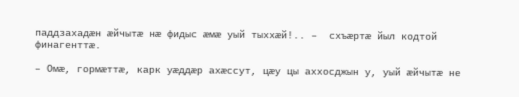паддзахадæн æйчытæ нæ фидыс æмæ уый тыххæй!.. –  схъæртæ йыл кодтой финагенттæ.

– Омæ, гормæттæ, карк уæддæр ахæссут, цæу цы аххосджын у, уый æйчытæ не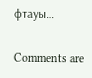фтауы…

Comments are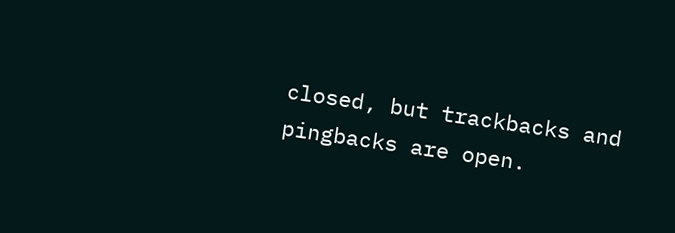closed, but trackbacks and pingbacks are open.